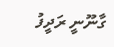ގާނޫނީ ރަދީފު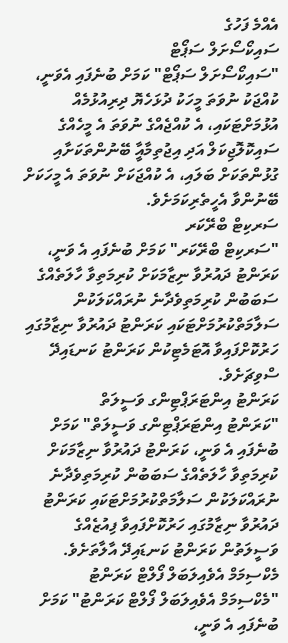އެއްމެ ފަހުގެ
ސައިކޯސޯށަލް ސަޕޯޓް
"ސައިކޯސޯށަލް ސަޕޯޓް" ކަމަށް ބުނެފައި އެވަނީ، ކުއްޖަކު ނުވަތަ މީހަކު ދުޅަހެޔޮ ދިރިއުޅުމެއް އުޅުމަށްޓަކައި، އެ ކުއްޖެއްގެ ނުވަތަ އެ މީހެއްގެ ސައިކޮލޮޖިކަލް އަދި އިޖުތިމާއާީ ބޭނުންތަކަށާއި ގުޅުންތަކަށް ބަލައި، އެ ކުއްޖަކަށް ނުވަތަ އެ މީހަކަށް ބޭނުންވާ އެހީތެރިކަމަށެވެ.
ސަރކިޓް ބްރޭކަރ
"ސަރކިޓް ބްރޭކަރ" ކަމަށް ބުނެފައި އެ ވަނީ، ކަރަންޓު ދައުރުވާ ނިޒާމަކަށް ކުރިމަތިވާ ހާލަތެއްގެ ސަބަބުން ކުރިމަތިވެދާނެ ނުރައްކަލަކުން ސަލާމަތްކުރުމަށްޓަކައި ކަރަންޓު ދައުރުވާ ނިޒާމުގައި ހަރުކޮށްފައިވާ އޮޓަމެޓިކުން ކަރަންޓު ކަނޑައިދޭ ސްވިޗަށެވެ.
ކަރަންޓު އިންޓަރަޕްޓިންގ ވަސީލަތް
"ކަރަންޓު އިންޓަރަޕްޓިންގ ވަސީލަތް" ކަމަށް ބުނެފައި އެ ވަނީ، ކަރަންޓު ދައުރުވާ ނިޒާމަކަށް ކުރިމަތިވާ ހާލަތެއްގެ ސަބަބުން ކުރިމަތިވެދާނެ ނުރައްކަލަކުން ސަލާމަތްކުރުމަށްޓަކައި ކަރަންޓު ދައުރުވާ ނިޒާމުގައި ހަރުކޮށްފައިވާ ފިއުޒެއްގެ ވަސީލަތުން ކަރަންޓު ކަނޑައިދޭ އާލާތަށެވެ.
މެކްސިމަމް އެވެއިލަބަލް ފޯލްޓް ކަރަންޓު
"މެކްސިމަމް އެވެއިލަބަލް ފޯލްޓް ކަރަންޓު" ކަމަށް ބުނެފައި އެ ވަނީ،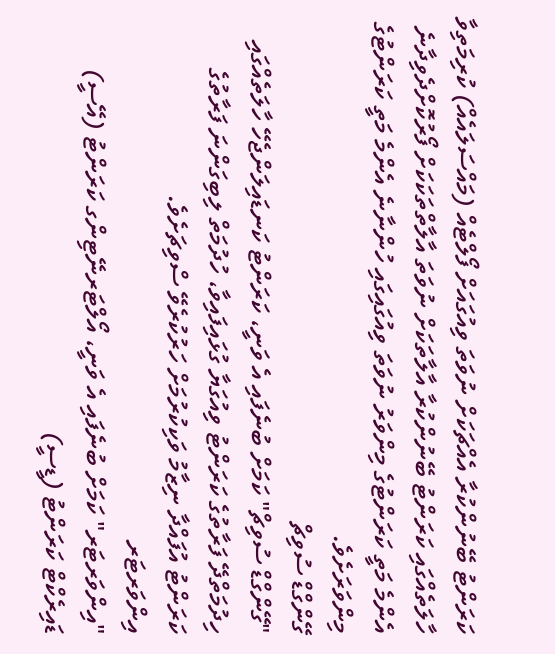ކަރަންޓު ބޭނުންކުރާ އެއްޗަކަށް ނުވަތަ ވިއުގައަށް ފޯލްޓެއް (މައްސަލައެއް) ކުރިމަތިވާ ހާލަތެއްގައި ކަރަންޓު ބޭނުންކުރާ އާލާތަކަށް ނުވަތަ އާލާތްތަކަކަށް ފޯރުކޮށްދެވިދާނެ އެންމެ މަތީ ކަރަންޓުގެ މިންވަރު ނުވަތަ ވިއުގައިގައި ހުންނާނެ އެންމެ މަތީ ކަރަންޓުގެ މިންވަރަށެވެ.
ގޭންގްޑް ސުވިޗް
"ގޭންގްޑް ސުވިޗް" ކަމަށް ބުނެފައި އެ ވަނީ، ކަރަންޓު ކަނޑައިލަންޖެހޭ ހާލަތެއްގައި ހިދުމަތްދޭ ފަރާތުގެ ކަރަންޓު ވިއުގަޔާ ގުޅައިފައިވާ، ހުދުމަތް ލިބިގަންނަ ފަރާތުގެ ކަރަންޓު އުފައްދާ ނިޒާމު ވަކިކުރުމަށް ހަރުކުރެވޭ ސްވިޗަށެވެ.
އިންވަރޓަރ
"އިންވަރޓަރ" ކަމަށް ބުނެފައި އެ ވަނީ، އޯލްޓަރނޭޓިންގ ކަރަންޓު (އޭސީ) ޑައިރެކްޓް ކަރަންޓު (ޑީސީ)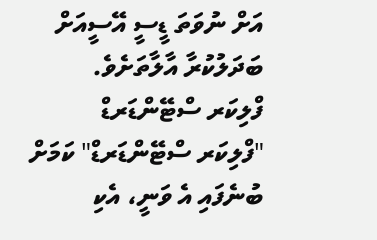އަށް ނުވަތަ ޑީސީ އޭސީއަށް ބަދަލުކުރާ އާލާތަށެވެ.
ފްލިކަރ ސްޓޭންޑަރޑް
"ފްލިކަރ ސްޓޭންޑަރޑް" ކަމަށް ބުނެފައި އެ ވަނީ، އެކި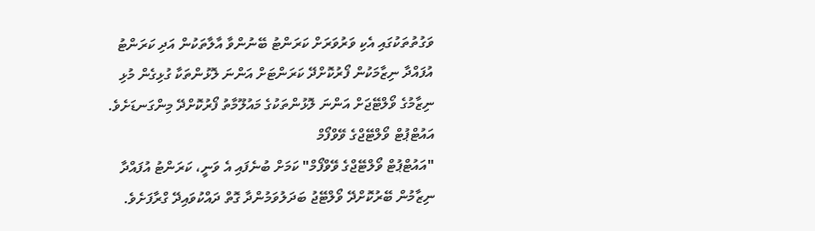ވަގުތުތަކުގައި އެކި ވަރުވަރަށް ކަރަންޓު ބޭނުންވާ އާލާތަކުން އަދި ކަރަންޓު އުފައްދާ ނިޒާމަކުން ފޯރުކޮށްދޭ ކަރަންޓަށް އަންނަ ލޮޅުންތަކާ ގުޅިގެން މުޅި ނިޒާމުގެ ވޯލްޓޭޖަށް އަންނަ ލޮޅުންތަކުގެ މައުލޫމާތު ފޯރުކޮށްދޭ މިންގަނޑަށެވެ.
އައުޓްޕުޓް ވޯލްޓޭޖްގެ ވޭވްފޯމް
"އައުޓްޕުޓް ވޯލްޓޭޖްގެ ވޭވްފޯމް" ކަމަށް ބުނެފައި އެ ވަނީ، ކަރަންޓު އުފައްދާ ނިޒާމުން ބޭރުކޮށްދޭ ވޯލްޓޭޖު ބަދަލުވަމުންދާ ގޮތް ދައްކުވައިދޭ ގްރާފަށެވެ.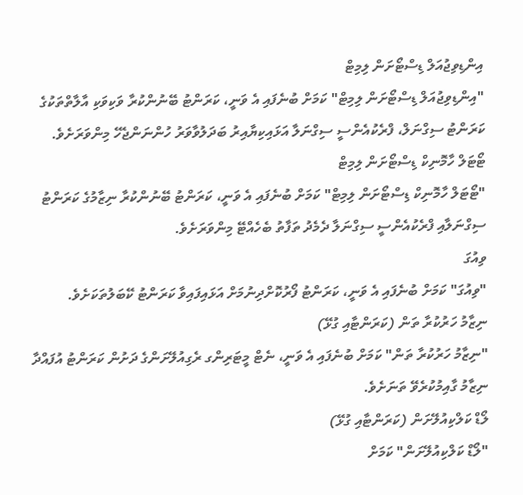އިންޑިވިޖުއަލް ޑިސްޓޯށަން ލިމިޓް
"އިންޑިވިޖުއަލް ޑިސްޓޯށަން ލިމިޓް" ކަމަށް ބުނެފައި އެ ވަނީ، ކަރަންޓު ބޭނުންކުރާ ވަކިވަކި އާލާތްތަކުގެ ކަރަންޓު ސިގްނަލް، ފްރެކުއެންސީ ސިގްނަލާ އަޅައިކިޔާއިރު ބަދަލުވާވަރު ހުންނަންޖެހޭ މިންވަރަށެވެ.
ޓޯޓަލް ހާމޮނިކް ޑިސްޓޯށަން ލިމިޓް
"ޓޯޓަލް ހާމޮނިކް ޑިސްޓޯށަން ލިމިޓް" ކަމަށް ބުނެފައި އެ ވަނީ، ކަރަންޓު ބޭނުންކުރާ ނިޒާމުގެ ކަރަންޓު ސިގްނަލާއި ފްރެކުއެންސީ ސިގްނަލާ ދެމެދު ތަފާތު ބެހެއްޓޭ މިންވަރަށެވެ.
ވިއުގަ
"ވިއުގަ" ކަމަށް ބުނެފައި އެ ވަނީ، ކަރަންޓު ފޯރުކޮށްދިނުމަށް އަޅައިފައިވާ ކަރަންޓު ކޭބަލުތަކަށެވެ.
ނިޒާމު ހަރުކުރާ ތަން (ކަރަންޓާއި ގުޅޭ)
"ނިޒާމު ހަރުކުރާ ތަން" ކަމަށް ބުނެފައި އެ ވަނީ، ނެޓް މީޓަރިންގ ރެގިއުލޭށަންގެ ދަށުން ކަރަންޓު އުފައްދާ ނިޒާމު ގާއިމުކުރެވޭ ތަނަށެވެ.
ލޯޑް ކަލްކިއުލޭށަން (ކަރަންޓާއި ގުޅޭ)
"ލޯޑް ކަލްކިއުލޭށަން" ކަމަށް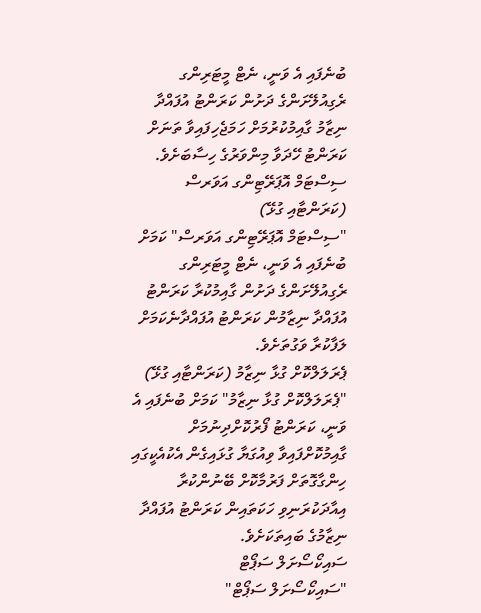ބުނެފައި އެ ވަނީ، ނެޓް މީޓަރިންގ ރެގިއުލޭށަންގެ ދަށުން ކަރަންޓު އުފައްދާ ނިޒާމު ގާއިމުކުރުމަށް ހަމަޖެހިފައިވާ ތަނަށް ކަރަންޓު ހޭދަވާ މިންވަރުގެ ހިސާބަށެވެ.
ސިސްޓަމް އޮޕަރޭޓިންގ އަވަރސް (ކަރަންޓާއި ގުޅޭ)
"ސިސްޓަމް އޮޕަރޭޓިންގ އަވަރސް" ކަމަށް ބުނެފައި އެ ވަނީ، ނެޓް މީޓަރިންގ ރެގިއުލޭށަންގެ ދަށުން ގާއިމުކުރާ ކަރަންޓު އުފައްދާ ނިޒާމުން ކަރަންޓު އުފައްދާނެކަމަށް ލަފާކުރާ ވަގުތަށެވެ.
ޕެރަލަލްކޮށް ގުޅާ ނިޒާމު (ކަރަންޓާއި ގުޅޭ)
"ޕެރަލަލްކޮށް ގުޅާ ނިޒާމު" ކަމަށް ބުނެފައި އެ ވަނީ، ކަރަންޓު ފޯރުކޮށްދިނުމަށް ގާއިމުކޮށްފައިވާ ވިއުގަޔާ ގުޅައިގެން އެކުއެކީގައި ހިންގާގޮތަށް ފަރުމާކޮށް ބޭނުންކުރާ އިއާދަކުރަނިވި ހަކަތައިން ކަރަންޓު އުފައްދާ ނިޒާމުގެ ބައިތަކަށެވެ.
ސައިކޯސޯށަލް ސަޕޯޓް
"ސައިކޯސޯށަލް ސަޕޯޓް"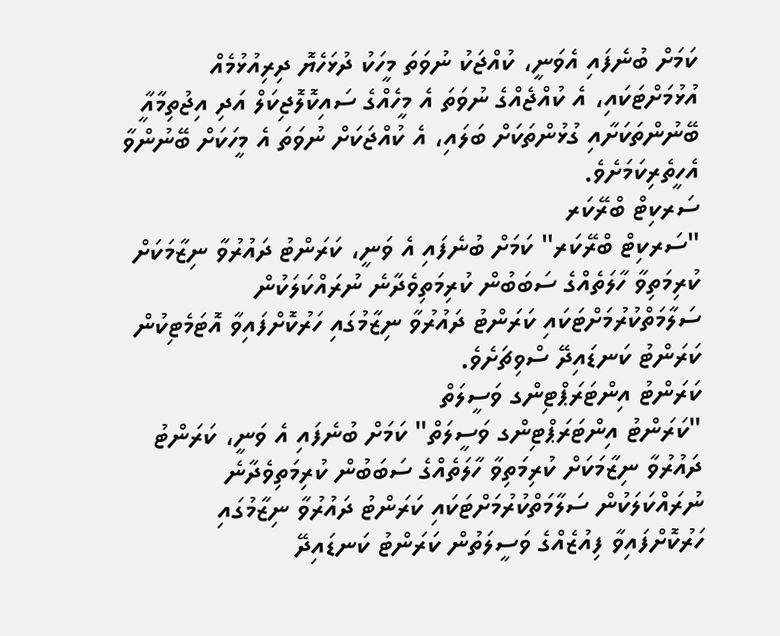ކަމަށް ބުނެފައި އެވަނީ، ކުއްޖަކު ނުވަތަ މީހަކު ދުޅަހެޔޮ ދިރިއުޅުމެއް އުޅުމަށްޓަކައި، އެ ކުއްޖެއްގެ ނުވަތަ އެ މީހެއްގެ ސައިކޮލޮޖިކަލް އަދި އިޖުތިމާއާީ ބޭނުންތަކަށާއި ގުޅުންތަކަށް ބަލައި، އެ ކުއްޖަކަށް ނުވަތަ އެ މީހަކަށް ބޭނުންވާ އެހީތެރިކަމަށެވެ.
ސަރކިޓް ބްރޭކަރ
"ސަރކިޓް ބްރޭކަރ" ކަމަށް ބުނެފައި އެ ވަނީ، ކަރަންޓު ދައުރުވާ ނިޒާމަކަށް ކުރިމަތިވާ ހާލަތެއްގެ ސަބަބުން ކުރިމަތިވެދާނެ ނުރައްކަލަކުން ސަލާމަތްކުރުމަށްޓަކައި ކަރަންޓު ދައުރުވާ ނިޒާމުގައި ހަރުކޮށްފައިވާ އޮޓަމެޓިކުން ކަރަންޓު ކަނޑައިދޭ ސްވިޗަށެވެ.
ކަރަންޓު އިންޓަރަޕްޓިންގ ވަސީލަތް
"ކަރަންޓު އިންޓަރަޕްޓިންގ ވަސީލަތް" ކަމަށް ބުނެފައި އެ ވަނީ، ކަރަންޓު ދައުރުވާ ނިޒާމަކަށް ކުރިމަތިވާ ހާލަތެއްގެ ސަބަބުން ކުރިމަތިވެދާނެ ނުރައްކަލަކުން ސަލާމަތްކުރުމަށްޓަކައި ކަރަންޓު ދައުރުވާ ނިޒާމުގައި ހަރުކޮށްފައިވާ ފިއުޒެއްގެ ވަސީލަތުން ކަރަންޓު ކަނޑައިދޭ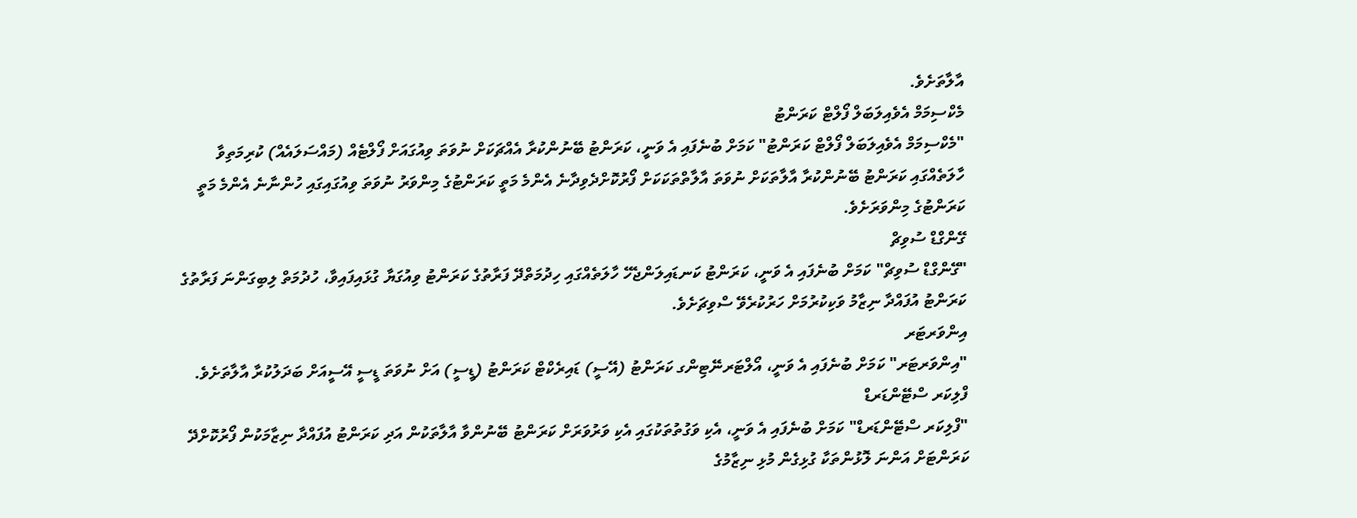އާލާތަށެވެ.
މެކްސިމަމް އެވެއިލަބަލް ފޯލްޓް ކަރަންޓު
"މެކްސިމަމް އެވެއިލަބަލް ފޯލްޓް ކަރަންޓު" ކަމަށް ބުނެފައި އެ ވަނީ، ކަރަންޓު ބޭނުންކުރާ އެއްޗަކަށް ނުވަތަ ވިއުގައަށް ފޯލްޓެއް (މައްސަލައެއް) ކުރިމަތިވާ ހާލަތެއްގައި ކަރަންޓު ބޭނުންކުރާ އާލާތަކަށް ނުވަތަ އާލާތްތަކަކަށް ފޯރުކޮށްދެވިދާނެ އެންމެ މަތީ ކަރަންޓުގެ މިންވަރު ނުވަތަ ވިއުގައިގައި ހުންނާނެ އެންމެ މަތީ ކަރަންޓުގެ މިންވަރަށެވެ.
ގޭންގްޑް ސުވިޗް
"ގޭންގްޑް ސުވިޗް" ކަމަށް ބުނެފައި އެ ވަނީ، ކަރަންޓު ކަނޑައިލަންޖެހޭ ހާލަތެއްގައި ހިދުމަތްދޭ ފަރާތުގެ ކަރަންޓު ވިއުގަޔާ ގުޅައިފައިވާ، ހުދުމަތް ލިބިގަންނަ ފަރާތުގެ ކަރަންޓު އުފައްދާ ނިޒާމު ވަކިކުރުމަށް ހަރުކުރެވޭ ސްވިޗަށެވެ.
އިންވަރޓަރ
"އިންވަރޓަރ" ކަމަށް ބުނެފައި އެ ވަނީ، އޯލްޓަރނޭޓިންގ ކަރަންޓު (އޭސީ) ޑައިރެކްޓް ކަރަންޓު (ޑީސީ) އަށް ނުވަތަ ޑީސީ އޭސީއަށް ބަދަލުކުރާ އާލާތަށެވެ.
ފްލިކަރ ސްޓޭންޑަރޑް
"ފްލިކަރ ސްޓޭންޑަރޑް" ކަމަށް ބުނެފައި އެ ވަނީ، އެކި ވަގުތުތަކުގައި އެކި ވަރުވަރަށް ކަރަންޓު ބޭނުންވާ އާލާތަކުން އަދި ކަރަންޓު އުފައްދާ ނިޒާމަކުން ފޯރުކޮށްދޭ ކަރަންޓަށް އަންނަ ލޮޅުންތަކާ ގުޅިގެން މުޅި ނިޒާމުގެ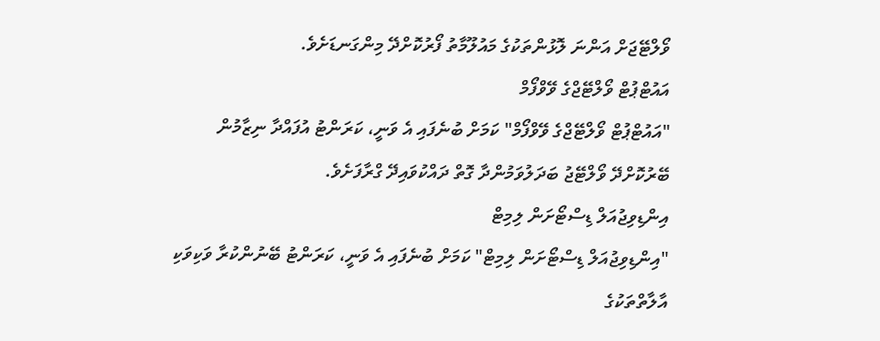ވޯލްޓޭޖަށް އަންނަ ލޮޅުންތަކުގެ މައުލޫމާތު ފޯރުކޮށްދޭ މިންގަނޑަށެވެ.
އައުޓްޕުޓް ވޯލްޓޭޖްގެ ވޭވްފޯމް
"އައުޓްޕުޓް ވޯލްޓޭޖްގެ ވޭވްފޯމް" ކަމަށް ބުނެފައި އެ ވަނީ، ކަރަންޓު އުފައްދާ ނިޒާމުން ބޭރުކޮށްދޭ ވޯލްޓޭޖު ބަދަލުވަމުންދާ ގޮތް ދައްކުވައިދޭ ގްރާފަށެވެ.
އިންޑިވިޖުއަލް ޑިސްޓޯށަން ލިމިޓް
"އިންޑިވިޖުއަލް ޑިސްޓޯށަން ލިމިޓް" ކަމަށް ބުނެފައި އެ ވަނީ، ކަރަންޓު ބޭނުންކުރާ ވަކިވަކި އާލާތްތަކުގެ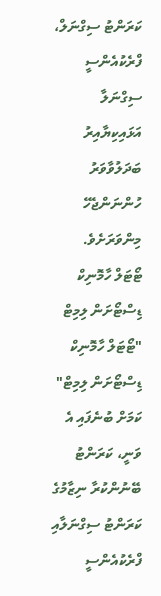ކަރަންޓު ސިގްނަލް، ފްރެކުއެންސީ ސިގްނަލާ އަޅައިކިޔާއިރު ބަދަލުވާވަރު ހުންނަންޖެހޭ މިންވަރަށެވެ.
ޓޯޓަލް ހާމޮނިކް ޑިސްޓޯށަން ލިމިޓް
"ޓޯޓަލް ހާމޮނިކް ޑިސްޓޯށަން ލިމިޓް" ކަމަށް ބުނެފައި އެ ވަނީ، ކަރަންޓު ބޭނުންކުރާ ނިޒާމުގެ ކަރަންޓު ސިގްނަލާއި ފްރެކުއެންސީ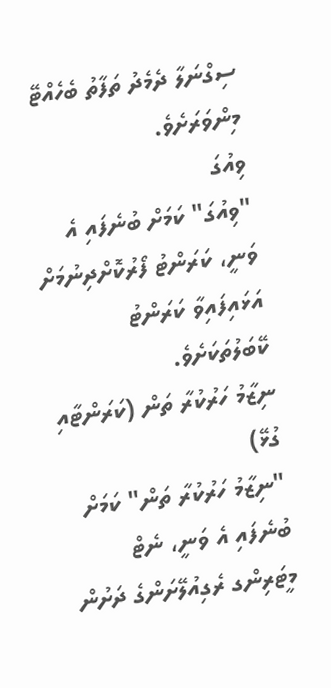ސިގްނަލާ ދެމެދު ތަފާތު ބެހެއްޓޭ މިންވަރަށެވެ.
ވިއުގަ
"ވިއުގަ" ކަމަށް ބުނެފައި އެ ވަނީ، ކަރަންޓު ފޯރުކޮށްދިނުމަށް އަޅައިފައިވާ ކަރަންޓު ކޭބަލުތަކަށެވެ.
ނިޒާމު ހަރުކުރާ ތަން (ކަރަންޓާއި ގުޅޭ)
"ނިޒާމު ހަރުކުރާ ތަން" ކަމަށް ބުނެފައި އެ ވަނީ، ނެޓް މީޓަރިންގ ރެގިއުލޭށަންގެ ދަށުން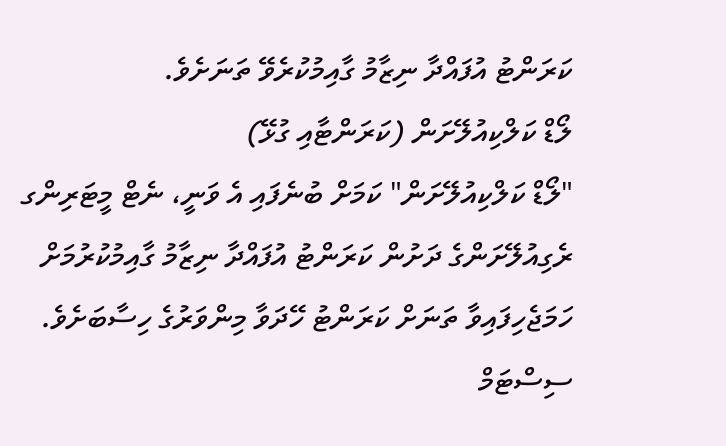ކަރަންޓު އުފައްދާ ނިޒާމު ގާއިމުކުރެވޭ ތަނަށެވެ.
ލޯޑް ކަލްކިއުލޭށަން (ކަރަންޓާއި ގުޅޭ)
"ލޯޑް ކަލްކިއުލޭށަން" ކަމަށް ބުނެފައި އެ ވަނީ، ނެޓް މީޓަރިންގ ރެގިއުލޭށަންގެ ދަށުން ކަރަންޓު އުފައްދާ ނިޒާމު ގާއިމުކުރުމަށް ހަމަޖެހިފައިވާ ތަނަށް ކަރަންޓު ހޭދަވާ މިންވަރުގެ ހިސާބަށެވެ.
ސިސްޓަމް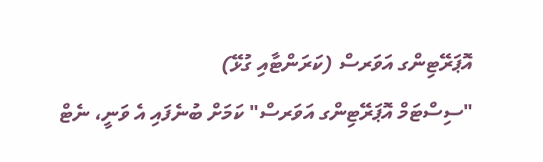އޮޕަރޭޓިންގ އަވަރސް (ކަރަންޓާއި ގުޅޭ)
"ސިސްޓަމް އޮޕަރޭޓިންގ އަވަރސް" ކަމަށް ބުނެފައި އެ ވަނީ، ނެޓް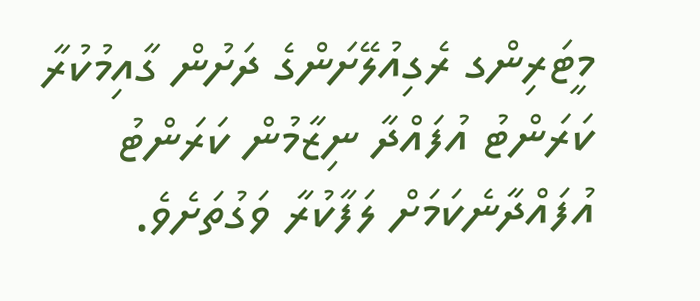މީޓަރިންގ ރެގިއުލޭށަންގެ ދަށުން ގާއިމުކުރާ ކަރަންޓު އުފައްދާ ނިޒާމުން ކަރަންޓު އުފައްދާނެކަމަށް ލަފާކުރާ ވަގުތަށެވެ.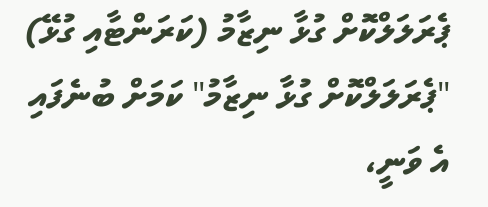ޕެރަލަލްކޮށް ގުޅާ ނިޒާމު (ކަރަންޓާއި ގުޅޭ)
"ޕެރަލަލްކޮށް ގުޅާ ނިޒާމު" ކަމަށް ބުނެފައި އެ ވަނީ،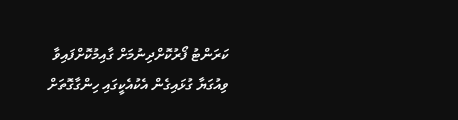ކަރަންޓު ފޯރުކޮށްދިނުމަށް ގާއިމުކޮށްފައިވާ ވިއުގަޔާ ގުޅައިގެން އެކުއެކީގައި ހިންގާގޮތަށް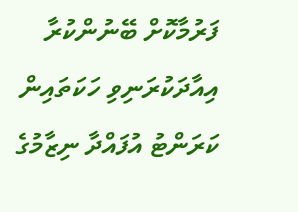ފަރުމާކޮށް ބޭނުންކުރާ އިއާދަކުރަނިވި ހަކަތައިން ކަރަންޓު އުފައްދާ ނިޒާމުގެ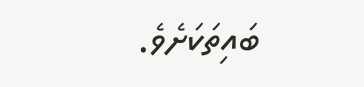ބައިތަކަށެވެ.